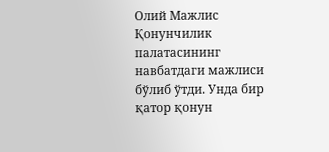Олий Мажлис Қонунчилик палатасининг навбатдаги мажлиси бўлиб ўтди. Унда бир қатор қонун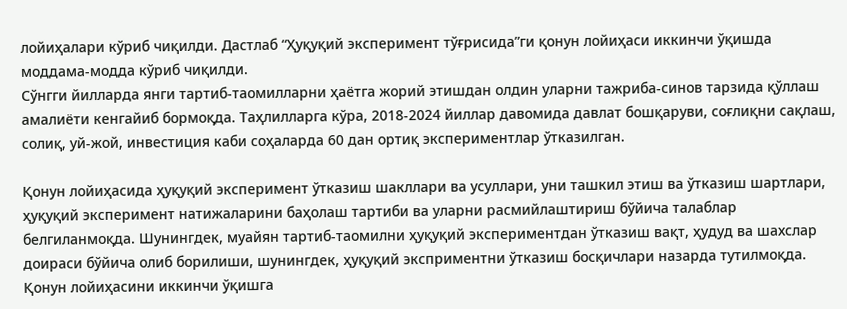лойиҳалари кўриб чиқилди. Дастлаб “Ҳуқуқий эксперимент тўғрисида”ги қонун лойиҳаси иккинчи ўқишда моддама-модда кўриб чиқилди.
Сўнгги йилларда янги тартиб-таомилларни ҳаётга жорий этишдан олдин уларни тажриба-синов тарзида қўллаш амалиёти кенгайиб бормоқда. Таҳлилларга кўра, 2018-2024 йиллар давомида давлат бошқаруви, соғлиқни сақлаш, солиқ, уй-жой, инвестиция каби соҳаларда 60 дан ортиқ экспериментлар ўтказилган.

Қонун лойиҳасида ҳуқуқий эксперимент ўтказиш шакллари ва усуллари, уни ташкил этиш ва ўтказиш шартлари, ҳуқуқий эксперимент натижаларини баҳолаш тартиби ва уларни расмийлаштириш бўйича талаблар белгиланмоқда. Шунингдек, муайян тартиб-таомилни ҳуқуқий экспериментдан ўтказиш вақт, ҳудуд ва шахслар доираси бўйича олиб борилиши, шунингдек, ҳуқуқий эксприментни ўтказиш босқичлари назарда тутилмоқда.
Қонун лойиҳасини иккинчи ўқишга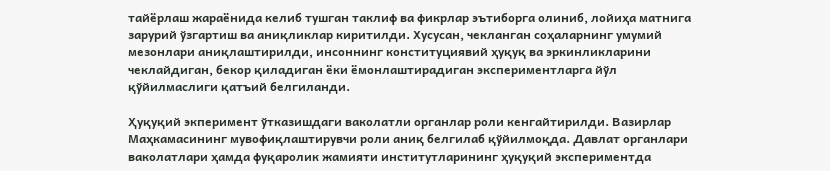тайёрлаш жараёнида келиб тушган таклиф ва фикрлар эътиборга олиниб, лойиҳа матнига зарурий ўзгартиш ва аниқликлар киритилди. Хусусан, чекланган соҳаларнинг умумий мезонлари аниқлаштирилди, инсоннинг конституциявий ҳуқуқ ва эркинликларини чеклайдиган, бекор қиладиган ёки ёмонлаштирадиган экспериментларга йўл қўйилмаслиги қатъий белгиланди.

Ҳуқуқий экперимент ўтказишдаги ваколатли органлар роли кенгайтирилди. Вазирлар Маҳкамасининг мувофиқлаштирувчи роли аниқ белгилаб қўйилмоқда. Давлат органлари ваколатлари ҳамда фуқаролик жамияти институтларининг ҳуқуқий экспериментда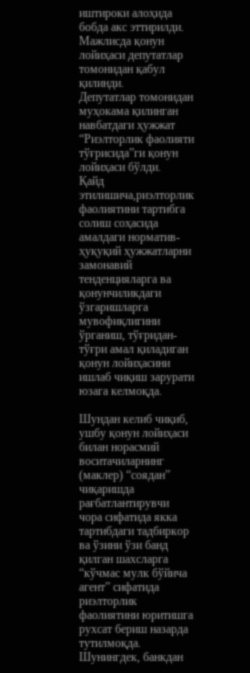иштироки алоҳида бобда акс эттирилди. Мажлисда қонун лойиҳаси депутатлар томонидан қабул қилинди.
Депутатлар томонидан муҳокама қилинган навбатдаги ҳужжат “Риэлторлик фаолияти тўғрисида”ги қонун лойиҳаси бўлди.
Қайд этилишича,риэлторлик фаолиятини тартибга солиш соҳасида амалдаги норматив-ҳуқуқий ҳужжатларни замонавий тенденцияларга ва қонунчиликдаги ўзгаришларга мувофиқлигини ўрганиш, тўғридан-тўғри амал қиладиган қонун лойиҳасини ишлаб чиқиш зарурати юзага келмоқда.

Шундан келиб чиқиб, ушбу қонун лойиҳаси билан норасмий воситачиларнинг (маклер) “соядан” чиқаришда рағбатлантирувчи чора сифатида якка тартибдаги тадбиркор ва ўзини ўзи банд қилган шахсларга “кўчмас мулк бўйича агент” сифатида риэлторлик фаолиятини юритишга рухсат бериш назарда тутилмоқда.
Шунингдек, банкдан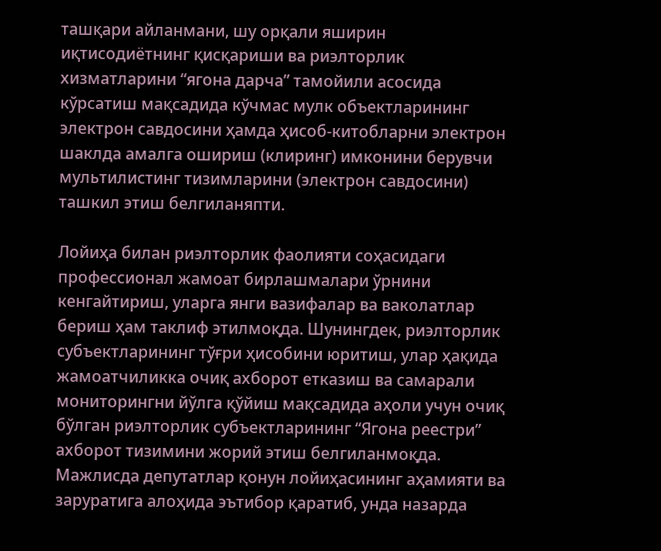ташқари айланмани, шу орқали яширин иқтисодиётнинг қисқариши ва риэлторлик хизматларини “ягона дарча” тамойили асосида кўрсатиш мақсадида кўчмас мулк объектларининг электрон савдосини ҳамда ҳисоб-китобларни электрон шаклда амалга ошириш (клиринг) имконини берувчи мультилистинг тизимларини (электрон савдосини) ташкил этиш белгиланяпти.

Лойиҳа билан риэлторлик фаолияти соҳасидаги профессионал жамоат бирлашмалари ўрнини кенгайтириш, уларга янги вазифалар ва ваколатлар бериш ҳам таклиф этилмоқда. Шунингдек, риэлторлик субъектларининг тўғри ҳисобини юритиш, улар ҳақида жамоатчиликка очиқ ахборот етказиш ва самарали мониторингни йўлга қўйиш мақсадида аҳоли учун очиқ бўлган риэлторлик субъектларининг “Ягона реестри” ахборот тизимини жорий этиш белгиланмоқда.
Мажлисда депутатлар қонун лойиҳасининг аҳамияти ва заруратига алоҳида эътибор қаратиб, унда назарда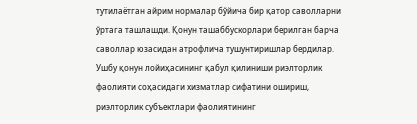тутилаётган айрим нормалар бўйича бир қатор саволларни ўртага ташлашди. Қонун ташаббускорлари берилган барча саволлар юзасидан атрофлича тушунтиришлар бердилар.
Ушбу қонун лойиҳасининг қабул қилиниши риэлторлик фаолияти соҳасидаги хизматлар сифатини ошириш, риэлторлик субъектлари фаолиятининг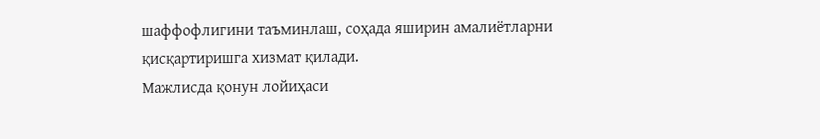шаффофлигини таъминлаш, соҳада яширин амалиётларни қисқартиришга хизмат қилади.
Мажлисда қонун лойиҳаси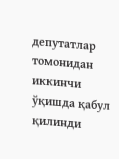депутатлар томонидан иккинчи ўқишда қабул қилинди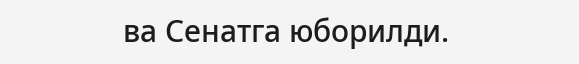ва Сенатга юборилди.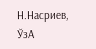Н.Насриев,
ЎзА